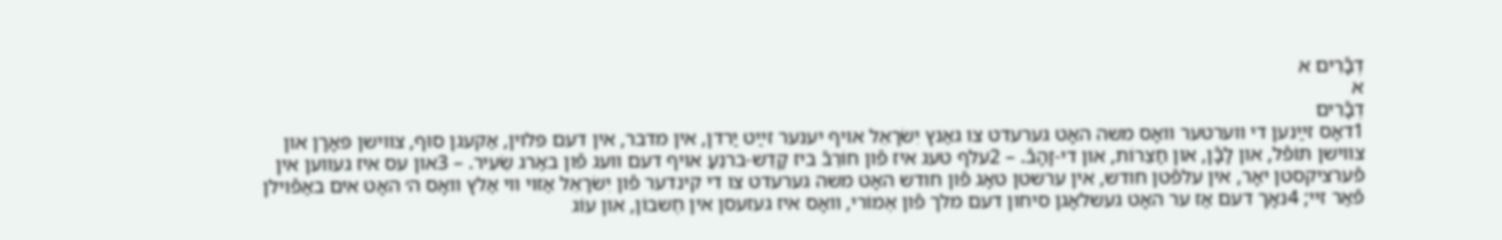דְבָֿרִים א
א
דְבָֿרִים
1דאָס זײַנען די װערטער װאָס משה האָט גערעדט צו גאַנץ יִשׂרָאֵל אױף יענער זײַט יַרדן, אין מדבר, אין דעם פּלױן, אַקעגן סוּף, צװישן פּאָרָן און צװישן תּוֹפֿל, און לָבָֿן, און חַצֵרוֹת, און די-זָהָבֿ. – 2עלף טעג איז פֿון חוֹרֵבֿ ביז קָדֵש-ברנֵעַ אױף דעם װעג פֿון באַרג שֵׂעִיר. – 3און עס איז געװען אין פֿערציקסטן יאָר, אין עלפֿטן חודש, אין ערשטן טאָג פֿון חודש האָט משה גערעדט צו די קינדער פֿון יִשׂרָאֵל אַזױ װי אַלץ װאָס ה׳ האָט אים באַפֿױלן פֿאַר זײ; 4נאָך דעם אַז ער האָט געשלאָגן סיחון דעם מלך פֿון אֶמוֹרי, װאָס איז געזעסן אין חֶשבוֹן, און עוֹג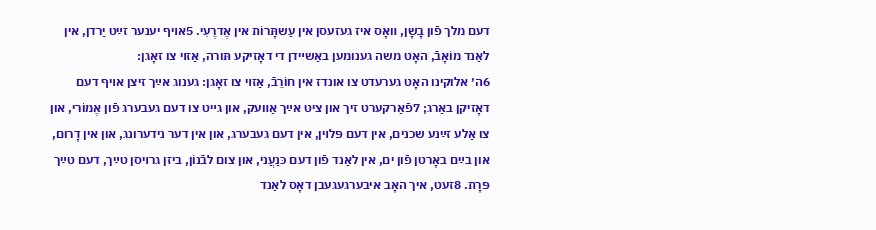דעם מלך פֿון בָשָן, װאָס איז געזעסן אין עַשתָּרוֹת אין אֶדרֶעִי. 5אױף יענער זײַט יַרדן, אין לאַנד מוֹאָבֿ, האָט משה גענומען באַשײדן די דאָזיקע תּורה, אַזױ צו זאָגן:
6ה׳ אלוקינו האָט גערעדט צו אונדז אין חוֹרֵבֿ, אַזױ צו זאָגן: גענוג אײַך זיצן אױף דעם דאָזיקן באַרג; 7פֿאַרקערט זיך און ציט אײַך אַװעק, און גײט צו דעם געבערג פֿון אֶמוֹרי, און צו אַלע זײַנע שכנים, אין דעם פּלױן, אין דעם געבערג, און אין דער נידערונג, און אין דָרום, און בײַם באָרטן פֿון ים, אין לאַנד פֿון דעם כּנַעֲני, און צום לבֿנוֹן, ביזן גרױסן טײַך, דעם טײַך פּרָת. 8זעט, איך האָב איבערגעגעבן דאָס לאַנד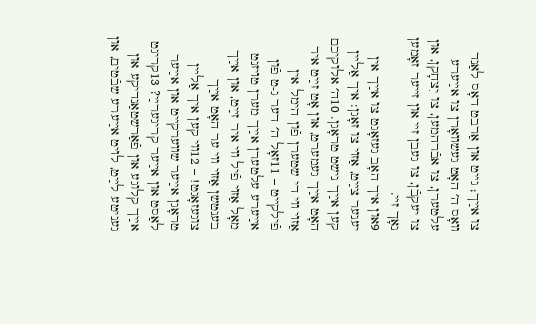צו אײַך; גײט און אַרבט דאָס לאַנד װאָס ה׳ האָט געשװאָרן צו אײַערע עלטערן, צו אבֿרהמען, צו יִצחָקן, און צו יעקבֿן, צו געבן זײ און זײער זאָמען נאָך זײ.
9און איך האָב געזאָגט צו אײַך אין יענער צײַט, אַזױ צו זאָגן: איך אַלײן קען אײַך נישט טראָגן. 10ה׳ אלוקיכם האָט אײַך געמערט, און אָט זײַט איר אַזױ װי די שטערן פֿון הימל אין פֿילקײט – 11זאָל ה׳ דער ג-ט פֿון אײַערע עלטערן אײַך מערן טױזנט מאָל אַזױ פֿיל װי איר זײַט, און אײַך בענטשן אַזױ װי ער האָט אײַך צוגעזאָגט! – 12װי קען איך אַלײן טראָגן אײַער שװערקײט און אײַער לאַסט און אײַער קריגערײַ? 13קריגט אײַך קלוגע און פֿאַרשטאַנדיקע און געניטע לײַט, לױט אײַערע שבֿטים, און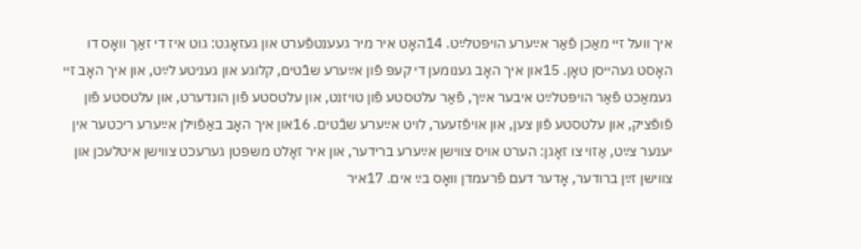איך װעל זײ מאַכן פֿאַר אײַערע הױפּטלײַט. 14האָט איר מיר געענטפֿערט און געזאָגט: גוט איז די זאַך װאָס דו האָסט געהײסן טאָן. 15און איך האָב גענומען די קעפּ פֿון אײַערע שבֿטים, קלוגע און געניטע לײַט, און איך האָב זײ געמאַכט פֿאַר הױפּטלײַט איבער אײַך, פֿאַר עלטסטע פֿון טױזנט, און עלטסטע פֿון הונדערט, און עלטסטע פֿון פֿופֿציק, און עלטסטע פֿון צען, און אױפֿזעער, לױט אײַערע שבֿטים. 16און איך האָב באַפֿױלן אײַערע ריכטער אין יענער צײַט, אַזױ צו זאָגן: הערט אױס צװישן אײַערע ברידער, און איר זאָלט משפּטן גערעכט צװישן איטלעכן און צװישן זײַן ברודער, אָדער דעם פֿרעמדן װאָס בײַ אים. 17איר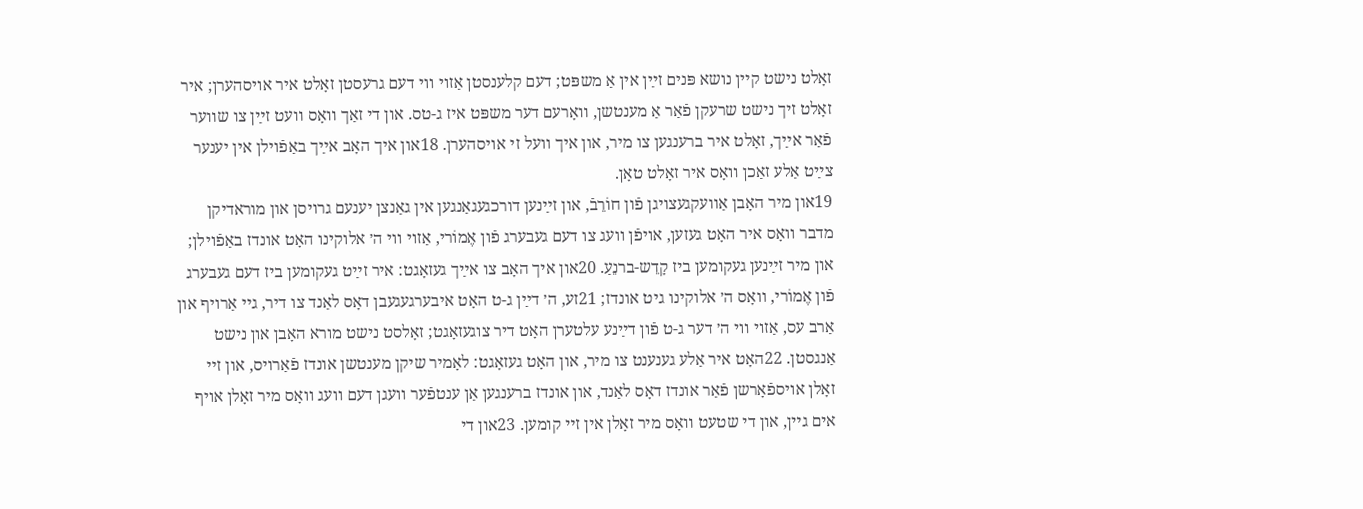זאָלט נישט קײן נושא פּנים זײַן אין אַ משפּט; דעם קלענסטן אַזױ װי דעם גרעסטן זאָלט איר אױסהערן; איר זאָלט זיך נישט שרעקן פֿאַר אַ מענטשן, װאָרעם דער משפּט איז ג-טס. און די זאַך װאָס װעט זײַן צו שװער פֿאַר אײַך, זאָלט איר ברענגען צו מיר, און איך װעל זי אױסהערן. 18און איך האָב אײַך באַפֿױלן אין יענער צײַט אַלע זאַכן װאָס איר זאָלט טאָן.
19און מיר האָבן אַװעקגעצױגן פֿון חוֹרֵבֿ, און זײַנען דורכגעגאַנגען אין גאַנצן יענעם גרױסן און מוראדיקן מדבר װאָס איר האָט געזען, אױפֿן װעג צו דעם געבערג פֿון אֶמוֹרי, אַזױ װי ה׳ אלוקינו האָט אונדז באַפֿױלן; און מיר זײַנען געקומען ביז קָדֵש-ברנֵעַ. 20און איך האָב צו אײַך געזאָגט: איר זײַט געקומען ביז דעם געבערג פֿון אֶמוֹרי, װאָס ה׳ אלוקינו גיט אונדז; 21זע, ה׳ דײַן ג-ט האָט איבערגעגעבן דאָס לאַנד צו דיר, גײ אַרױף און אַרב עס, אַזױ װי ה׳ דער ג-ט פֿון דײַנע עלטערן האָט דיר צוגעזאָגט; זאָלסט נישט מורא האָבן און נישט אַנגסטן. 22האָט איר אַלע גענענט צו מיר, און האָט געזאָגט: לאָמיר שיקן מענטשן אונדז פֿאַרױס, און זײ זאָלן אױספֿאָרשן פֿאַר אונדז דאָס לאַנד, און אונדז ברענגען אַן ענטפֿער װעגן דעם װעג װאָס מיר זאָלן אױף אים גײן, און די שטעט װאָס מיר זאָלן אין זײ קומען. 23און די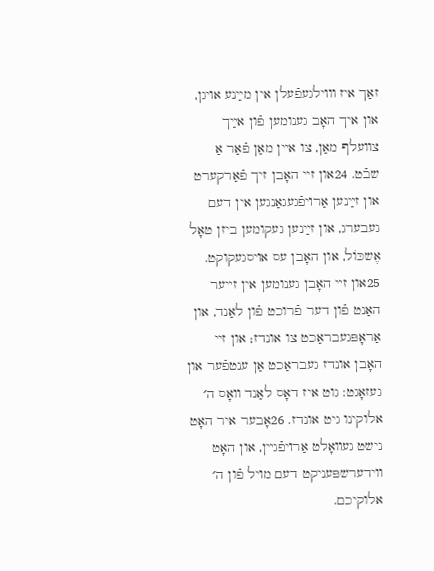זאַך איז װױלגעפֿעלן אין מײַנע אױגן, און איך האָב גענומען פֿון אײַך צװעלף מאַן, צו אײן מאַן פֿאַר אַ שבֿט. 24און זײ האָבן זיך פֿאַרקערט און זײַנען אַרױפֿגעגאַנגען אין דעם געבערג, און זײַנען געקומען ביזן טאָל אֶשכּוֹל, און האָבן עס אױסגעקוקט. 25און זײ האָבן גענומען אין זײער האַנט פֿון דער פֿרוכט פֿון לאַנד, און אַראָפּגעבראַכט צו אונדז; און זײ האָבן אונדז געבראַכט אַן ענטפֿער און געזאָגט: גוט איז דאָס לאַנד װאָס ה׳ אלוקינו גיט אונדז. 26אָבער איר האָט נישט געװאָלט אַרױפֿגײן, און האָט װידערשפּעניקט דעם מױל פֿון ה׳ אלוקיכם.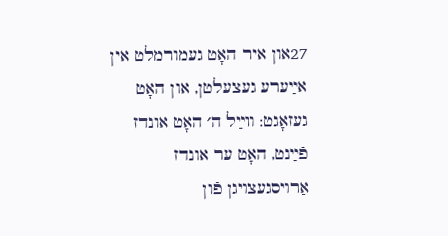27און איר האָט געמורמלט אין אײַערע געצעלטן, און האָט געזאָגט: װײַל ה׳ האָט אונדז פֿײַנט, האָט ער אונדז אַרױסגעצױגן פֿון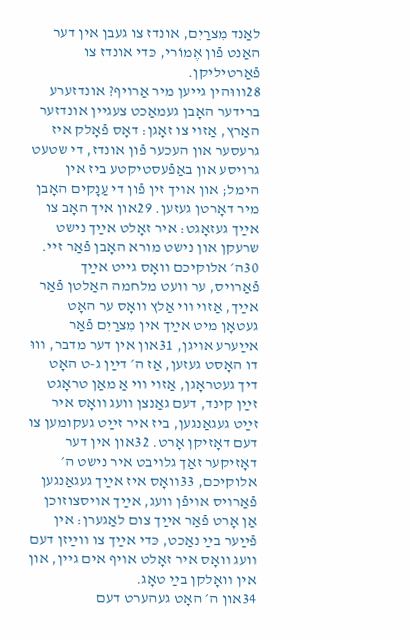לאַנד מִצרַיִם, אונדז צו געבן אין דער האַנט פֿון אֶמוֹרי, כּדי אונדז צו פֿאַרטיליקן.
28װוּהין גײען מיר אַרױף? אונדזערע ברידער האָבן געמאַכט צעגײן אונדזער האַרץ, אַזױ צו זאָגן: דאָס פֿאָלק איז גרעסער און העכער פֿון אונדז, די שטעט גרױסע און באַפֿעסטיקטע ביז אין הימל; און אױך זין פֿון די עַנָקים האָבן מיר דאָרטן געזען. 29און איך האָב צו אײַך געזאָגט: איר זאָלט אײַך נישט שרעקן און נישט מורא האָבן פֿאַר זײ. 30ה׳ אלוקיכם װאָס גײט אײַך פֿאַרױס, ער װעט מלחמה האַלטן פֿאַר אײַך, אַזױ װי אַלץ װאָס ער האָט געטאָן מיט אײַך אין מִצרַיִם פֿאַר אײַערע אױגן, 31און אין דער מדבר, װוּ דו האָסט געזען, אַז ה׳ דײַן ג-ט האָט דיך געטראָגן, אַזױ װי אַ מאַן טראָגט זײַן קינד, דעם גאַנצן װעג װאָס איר זײַט געגאַנגען, ביז איר זײַט געקומען צו דעם דאָזיקן אָרט. 32און אין דער דאָזיקער זאַך גלױבט איר נישט ה׳ אלוקיכם, 33װאָס איז אײַך געגאַנגען פֿאַרױס אױפֿן װעג, אײַך אױסצוזוכן אַן אָרט פֿאַר אײַך צום לאַגערן: אין פֿײַער בײַ נאַכט, כּדי אײַך צו װײַזן דעם װעג װאָס איר זאָלט אױף אים גײן, און אין װאָלקן בײַ טאָג.
34און ה׳ האָט געהערט דעם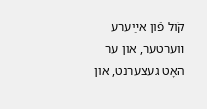קֹול פֿון אײַערע װערטער, און ער האָט געצערנט, און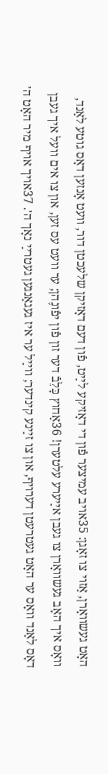האָט געשװאָרן, אַזױ צו זאָגן: 35אױב עמיצער פֿון די דאָזיקע לײַט, פֿון דעם דאָזיקן שלעכטן דור, װעט אָנזען דאָס גוטע לאַנד, װאָס איך האָב געשװאָרן צו געבן אײַערע עלטערן! 36אַחוץ כָּלֵבֿ דער זון פֿון יפֿונֶהן; ער װעט עס זען, און צו אים װעל איך געבן דאָס לאַנד װאָס ער האָט געטרעטן דערױף, און צו זײַנע קינדער; װײַל ער איז געגאַנגען געטרײַ נאָך ה׳. 37אױך אױף מיר האָט ה׳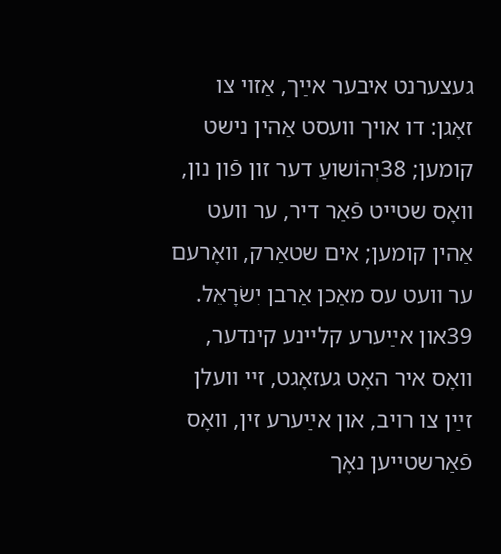געצערנט איבער אײַך, אַזױ צו זאָגן: דו אױך װעסט אַהין נישט קומען; 38יְהוֹשועַ דער זון פֿון נון, װאָס שטײט פֿאַר דיר, ער װעט אַהין קומען; אים שטאַרק, װאָרעם ער װעט עס מאַכן אַרבן יִשׂרָאֵל. 39און אײַערע קלײנע קינדער, װאָס איר האָט געזאָגט, זײ װעלן זײַן צו רױב, און אײַערע זין, װאָס פֿאַרשטײען נאָך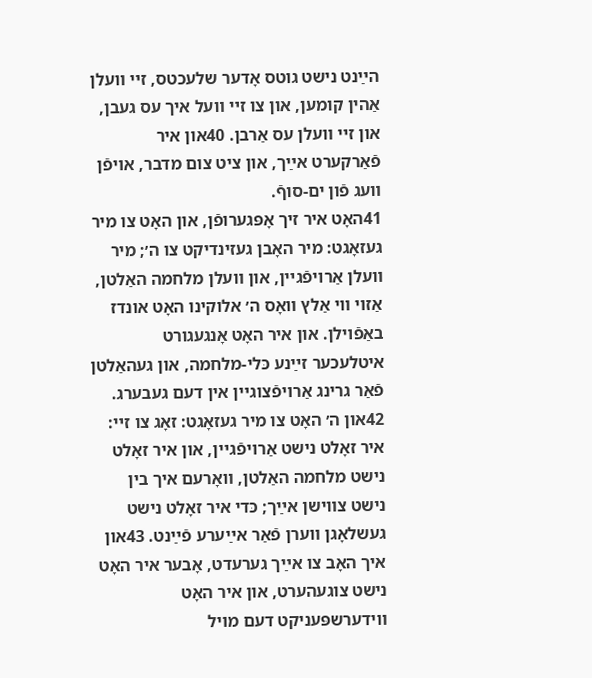הײַנט נישט גוטס אָדער שלעכטס, זײ װעלן אַהין קומען, און צו זײ װעל איך עס געבן, און זײ װעלן עס אַרבן. 40און איר פֿאַרקערט אײַך, און ציט צום מדבר, אױפֿן װעג פֿון ים-סוףֿ.
41האָט איר זיך אָפּגערופֿן, און האָט צו מיר געזאָגט: מיר האָבן געזינדיקט צו ה׳; מיר װעלן אַרױפֿגײן, און װעלן מלחמה האַלטן, אַזױ װי אַלץ װאָס ה׳ אלוקינו האָט אונדז באַפֿױלן. און איר האָט אָנגעגורט איטלעכער זײַנע כּלי-מלחמה, און געהאַלטן פֿאַר גרינג אַרױפֿצוגײן אין דעם געבערג. 42און ה׳ האָט צו מיר געזאָגט: זאָג צו זײ: איר זאָלט נישט אַרױפֿגײן, און איר זאָלט נישט מלחמה האַלטן, װאָרעם איך בין נישט צװישן אײַך; כּדי איר זאָלט נישט געשלאָגן װערן פֿאַר אײַערע פֿײַנט. 43און איך האָב צו אײַך גערעדט, אָבער איר האָט נישט צוגעהערט, און איר האָט װידערשפּעניקט דעם מױל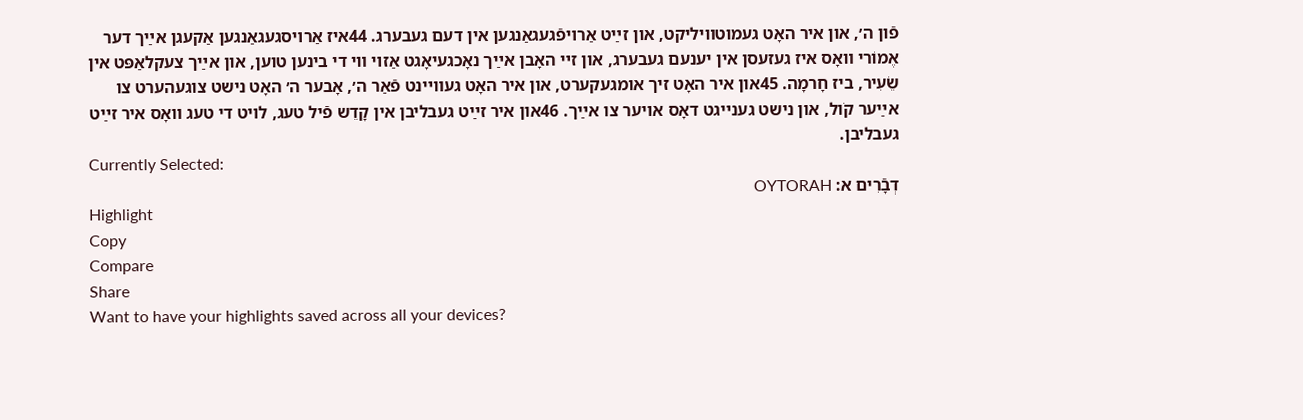פֿון ה׳, און איר האָט געמוטװיליקט, און זײַט אַרױפֿגעגאַנגען אין דעם געבערג. 44איז אַרױסגעגאַנגען אַקעגן אײַך דער אֶמוֹרי װאָס איז געזעסן אין יענעם געבערג, און זײ האָבן אײַך נאָכגעיאָגט אַזױ װי די בינען טוען, און אײַך צעקלאַפּט אין שֵׂעִיר, ביז חָרמָה. 45און איר האָט זיך אומגעקערט, און איר האָט געװײנט פֿאַר ה׳, אָבער ה׳ האָט נישט צוגעהערט צו אײַער קֹול, און נישט גענײגט דאָס אױער צו אײַך. 46און איר זײַט געבליבן אין קָדֵש פֿיל טעג, לױט די טעג װאָס איר זײַט געבליבן.
Currently Selected:
דְבָֿרִים א: OYTORAH
Highlight
Copy
Compare
Share
Want to have your highlights saved across all your devices?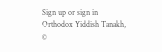Sign up or sign in
Orthodox Yiddish Tanakh,
©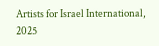Artists for Israel International, 2025